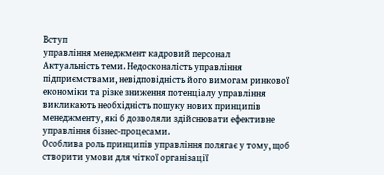Вступ
управління менеджмент кадровий персонал
Актуальність теми. Недосконалість управління підприємствами, невідповідність його вимогам ринкової економіки та різке зниження потенціалу управління викликають необхідність пошуку нових принципів менеджменту, які б дозволяли здійснювати ефективне управління бізнес-процесами.
Особлива роль принципів управління полягає у тому, щоб створити умови для чіткої організації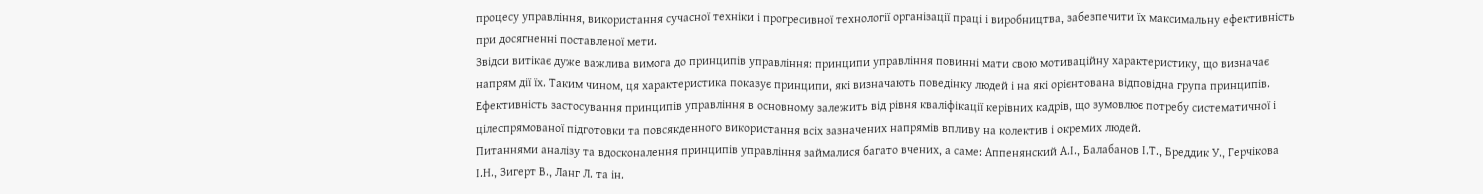процесу управління, використання сучасної техніки і прогресивної технології організації праці і виробництва, забезпечити їх максимальну ефективність при досягненні поставленої мети.
Звідси витікає дуже важлива вимога до принципів управління: принципи управління повинні мати свою мотиваційну характеристику, що визначає напрям дії їх. Таким чином, ця характеристика показує принципи, які визначають поведінку людей і на які орієнтована відповідна група принципів.
Ефективність застосування принципів управління в основному залежить від рівня кваліфікації керівних кадрів, що зумовлює потребу систематичної і цілеспрямованої підготовки та повсякденного використання всіх зазначених напрямів впливу на колектив і окремих людей.
Питаннями аналізу та вдосконалення принципів управління займалися багато вчених, а саме: Аппенянский А.І., Балабанов І.Т., Бреддик У., Герчікова І.Н., Зигерт В., Ланг Л. та ін.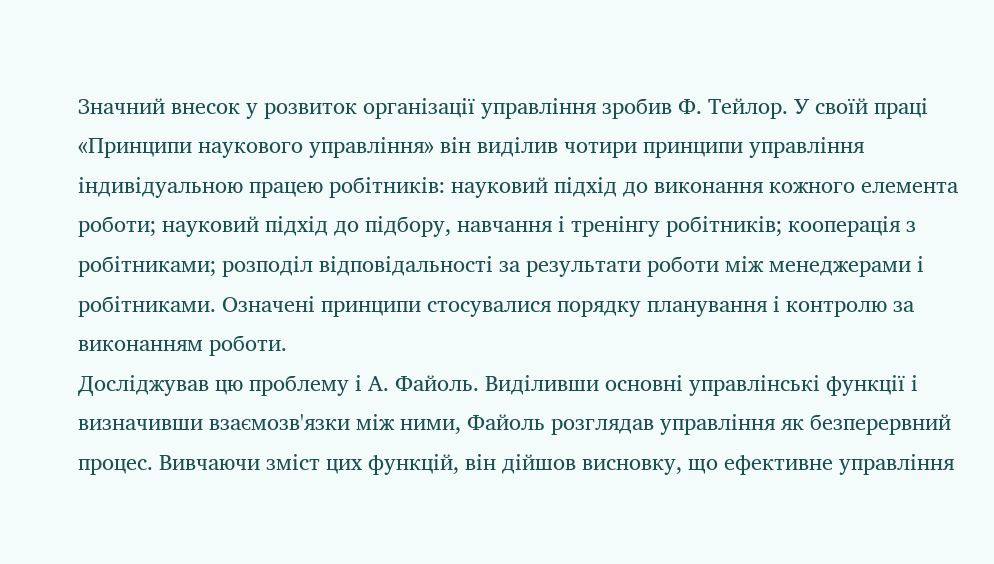Значний внесок у розвиток організації управління зробив Ф. Тейлор. У своїй праці «Принципи наукового управління» він виділив чотири принципи управління індивідуальною працею робітників: науковий підхід до виконання кожного елемента роботи; науковий підхід до підбору, навчання і тренінгу робітників; кооперація з робітниками; розподіл відповідальності за результати роботи між менеджерами і робітниками. Означені принципи стосувалися порядку планування і контролю за виконанням роботи.
Досліджував цю проблему і А. Файоль. Виділивши основні управлінські функції і визначивши взаємозв'язки між ними, Файоль розглядав управління як безперервний процес. Вивчаючи зміст цих функцій, він дійшов висновку, що ефективне управління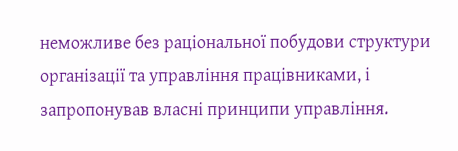неможливе без раціональної побудови структури організації та управління працівниками, і запропонував власні принципи управління.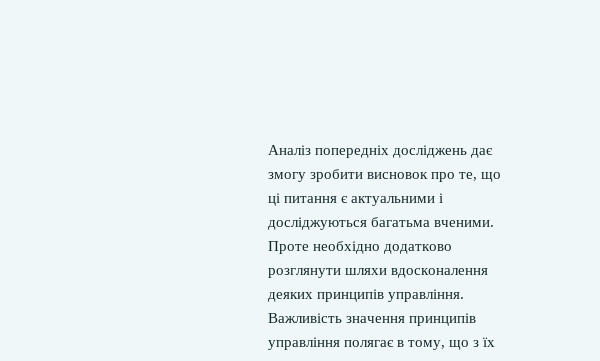Аналіз попередніх досліджень дає змогу зробити висновок про те, що ці питання є актуальними і досліджуються багатьма вченими. Проте необхідно додатково розглянути шляхи вдосконалення деяких принципів управління. Важливість значення принципів управління полягає в тому, що з їх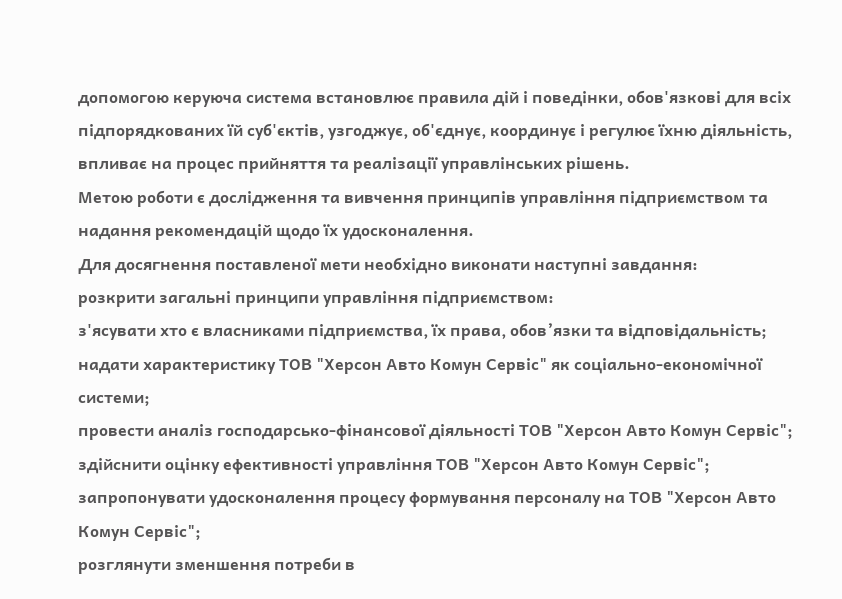допомогою керуюча система встановлює правила дій і поведінки, обов'язкові для всіх підпорядкованих їй суб'єктів, узгоджує, об'єднує, координує і регулює їхню діяльність, впливає на процес прийняття та реалізації управлінських рішень.
Метою роботи є дослідження та вивчення принципів управління підприємством та надання рекомендацій щодо їх удосконалення.
Для досягнення поставленої мети необхідно виконати наступні завдання:
розкрити загальні принципи управління підприємством:
з'ясувати хто є власниками підприємства, їх права, обов’язки та відповідальність;
надати характеристику ТОВ "Херсон Авто Комун Сервіс" як соціально-економічної системи;
провести аналіз господарсько-фінансової діяльності ТОВ "Херсон Авто Комун Сервіс";
здійснити оцінку ефективності управління ТОВ "Херсон Авто Комун Сервіс";
запропонувати удосконалення процесу формування персоналу на ТОВ "Херсон Авто Комун Сервіс";
розглянути зменшення потреби в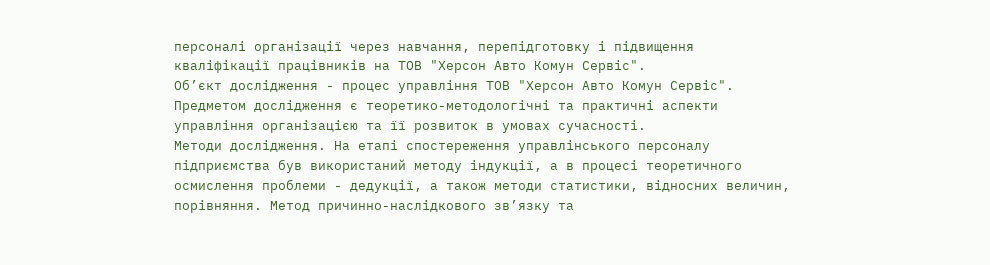персоналі організації через навчання, перепідготовку і підвищення кваліфікації працівників на ТОВ "Херсон Авто Комун Сервіс".
Об’єкт дослідження - процес управління ТОВ "Херсон Авто Комун Сервіс".
Предметом дослідження є теоретико-методологічні та практичні аспекти управління організацією та її розвиток в умовах сучасності.
Методи дослідження. На етапі спостереження управлінського персоналу підприємства був використаний методу індукції, а в процесі теоретичного осмислення проблеми - дедукції, а також методи статистики, відносних величин, порівняння. Метод причинно-наслідкового зв’язку та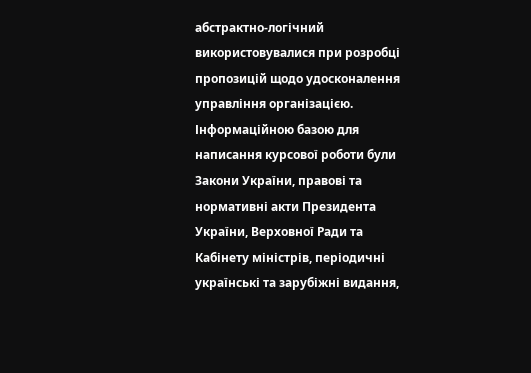абстрактно-логічний використовувалися при розробці пропозицій щодо удосконалення управління організацією.
Інформаційною базою для написання курсової роботи були Закони України, правові та нормативні акти Президента України, Верховної Ради та Кабінету міністрів, періодичні українські та зарубіжні видання,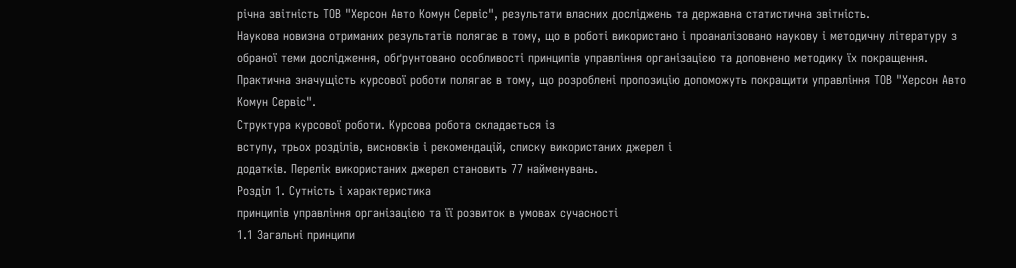річна звітність ТОВ "Херсон Авто Комун Сервіс", результати власних досліджень та державна статистична звітність.
Наукова новизна отриманих результатів полягає в тому, що в роботі використано і проаналізовано наукову і методичну літературу з обраної теми дослідження, обґрунтовано особливості принципів управління організацією та доповнено методику їх покращення.
Практична значущість курсової роботи полягає в тому, що розроблені пропозицію допоможуть покращити управління ТОВ "Херсон Авто Комун Сервіс".
Структура курсової роботи. Курсова робота складається із
вступу, трьох розділів, висновків і рекомендацій, списку використаних джерел і
додатків. Перелік використаних джерел становить 77 найменувань.
Розділ 1. Сутність і характеристика
принципів управління організацією та її розвиток в умовах сучасності
1.1 Загальні принципи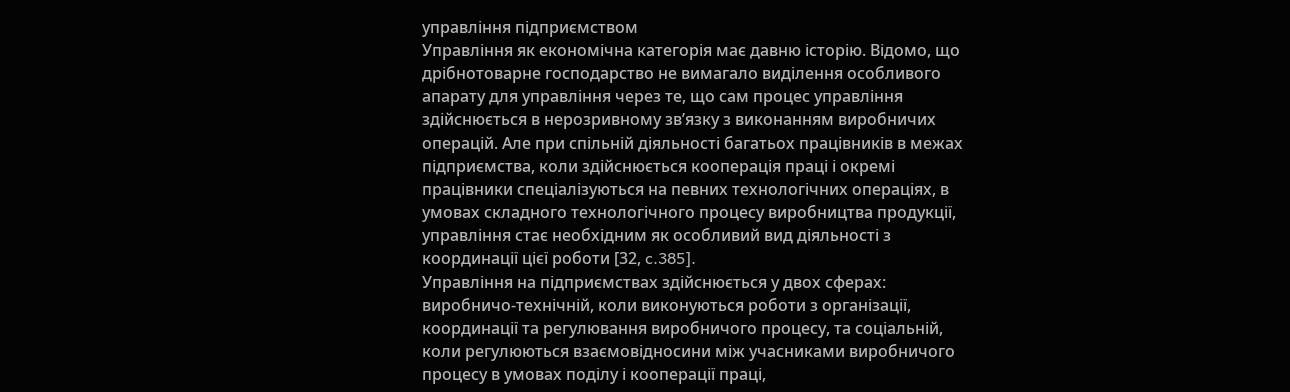управління підприємством
Управління як економічна категорія має давню історію. Відомо, що дрібнотоварне господарство не вимагало виділення особливого апарату для управління через те, що сам процес управління здійснюється в нерозривному зв’язку з виконанням виробничих операцій. Але при спільній діяльності багатьох працівників в межах підприємства, коли здійснюється кооперація праці і окремі працівники спеціалізуються на певних технологічних операціях, в умовах складного технологічного процесу виробництва продукції, управління стає необхідним як особливий вид діяльності з координації цієї роботи [32, c.385].
Управління на підприємствах здійснюється у двох сферах: виробничо-технічній, коли виконуються роботи з організації, координації та регулювання виробничого процесу, та соціальній, коли регулюються взаємовідносини між учасниками виробничого процесу в умовах поділу і кооперації праці,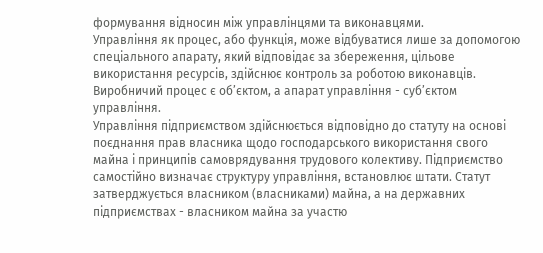формування відносин між управлінцями та виконавцями.
Управління як процес, або функція, може відбуватися лише за допомогою спеціального апарату, який відповідає за збереження, цільове використання ресурсів, здійснює контроль за роботою виконавців.
Виробничий процес є об’єктом, а апарат управління - суб’єктом управління.
Управління підприємством здійснюється відповідно до статуту на основі поєднання прав власника щодо господарського використання свого майна і принципів самоврядування трудового колективу. Підприємство самостійно визначає структуру управління, встановлює штати. Статут затверджується власником (власниками) майна, а на державних підприємствах - власником майна за участю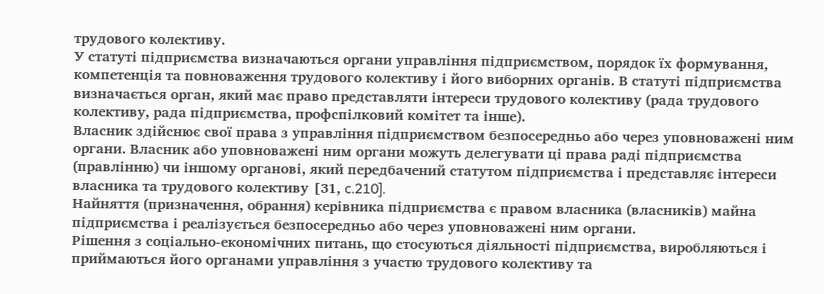трудового колективу.
У статуті підприємства визначаються органи управління підприємством, порядок їх формування, компетенція та повноваження трудового колективу і його виборних органів. В статуті підприємства визначається орган, який має право представляти інтереси трудового колективу (рада трудового колективу, рада підприємства, профспілковий комітет та інше).
Власник здійснює свої права з управління підприємством безпосередньо або через уповноважені ним органи. Власник або уповноважені ним органи можуть делегувати ці права раді підприємства (правлінню) чи іншому органові, який передбачений статутом підприємства і представляє інтереси власника та трудового колективу [31, c.210].
Найняття (призначення, обрання) керівника підприємства є правом власника (власників) майна підприємства і реалізується безпосередньо або через уповноважені ним органи.
Рішення з соціально-економічних питань, що стосуються діяльності підприємства, виробляються і приймаються його органами управління з участю трудового колективу та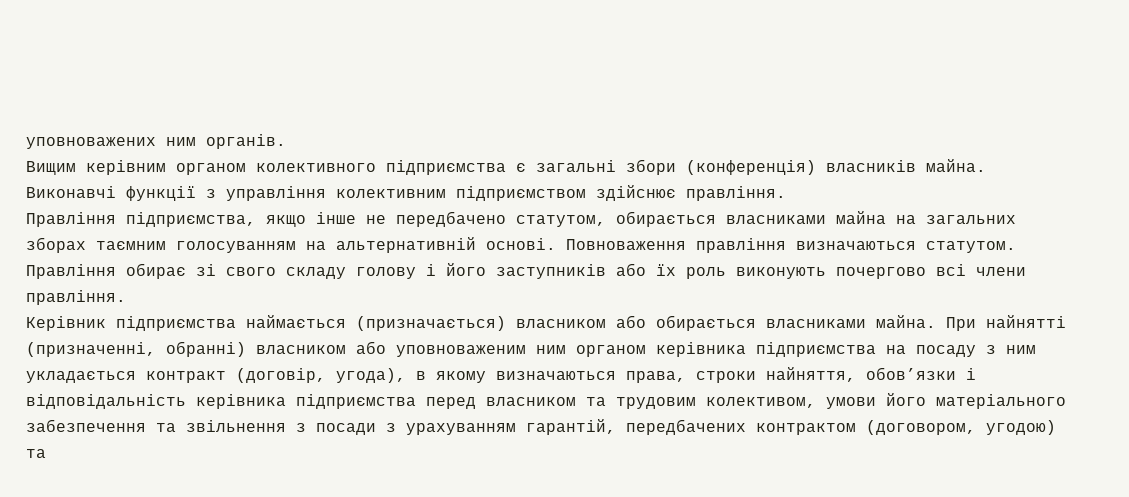уповноважених ним органів.
Вищим керівним органом колективного підприємства є загальні збори (конференція) власників майна. Виконавчі функції з управління колективним підприємством здійснює правління.
Правління підприємства, якщо інше не передбачено статутом, обирається власниками майна на загальних зборах таємним голосуванням на альтернативній основі. Повноваження правління визначаються статутом. Правління обирає зі свого складу голову і його заступників або їх роль виконують почергово всі члени правління.
Керівник підприємства наймається (призначається) власником або обирається власниками майна. При найнятті (призначенні, обранні) власником або уповноваженим ним органом керівника підприємства на посаду з ним укладається контракт (договір, угода), в якому визначаються права, строки найняття, обов’язки і відповідальність керівника підприємства перед власником та трудовим колективом, умови його матеріального забезпечення та звільнення з посади з урахуванням гарантій, передбачених контрактом (договором, угодою) та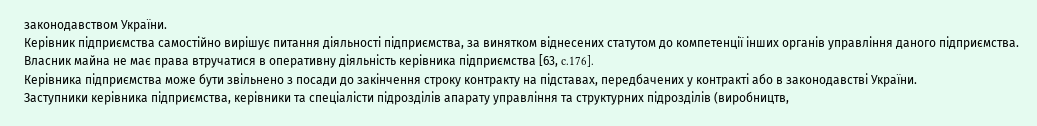законодавством України.
Керівник підприємства самостійно вирішує питання діяльності підприємства, за винятком віднесених статутом до компетенції інших органів управління даного підприємства. Власник майна не має права втручатися в оперативну діяльність керівника підприємства [63, c.176].
Керівника підприємства може бути звільнено з посади до закінчення строку контракту на підставах, передбачених у контракті або в законодавстві України.
Заступники керівника підприємства, керівники та спеціалісти підрозділів апарату управління та структурних підрозділів (виробництв,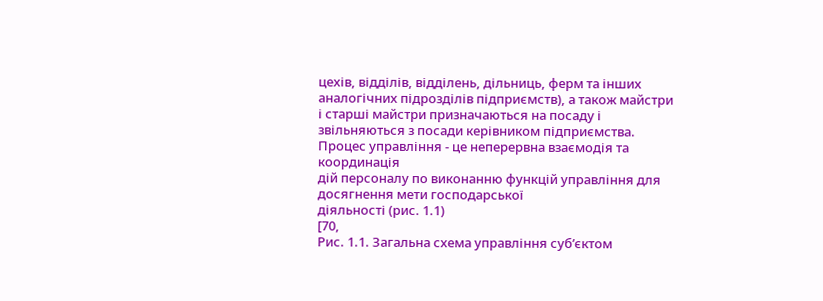цехів, відділів, відділень, дільниць, ферм та інших аналогічних підрозділів підприємств), а також майстри і старші майстри призначаються на посаду і звільняються з посади керівником підприємства.
Процес управління - це неперервна взаємодія та координація
дій персоналу по виконанню функцій управління для досягнення мети господарської
діяльності (рис. 1.1)
[70,
Рис. 1.1. Загальна схема управління суб’єктом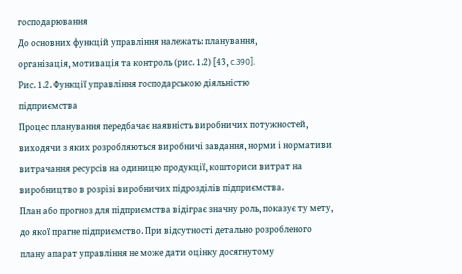господарювання
До основних функцій управління належать: планування,
організація, мотивація та контроль (рис. 1.2) [43, c.390].
Рис. 1.2. Функції управління господарською діяльністю
підприємства
Процес планування передбачає наявність виробничих потужностей, виходячи з яких розробляються виробничі завдання, норми і нормативи витрачання ресурсів на одиницю продукції, кошториси витрат на виробництво в розрізі виробничих підрозділів підприємства.
План або прогноз для підприємства відіграє значну роль, показує ту мету, до якої прагне підприємство. При відсутності детально розробленого плану апарат управління не може дати оцінку досягнутому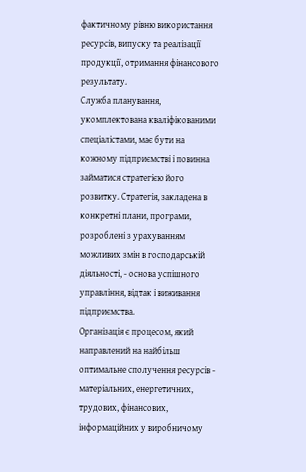фактичному рівню використання ресурсів, випуску та реалізації продукції, отримання фінансового результату.
Служба планування, укомплектована кваліфікованими спеціалістами, має бути на кожному підприємстві і повинна займатися стратегією його розвитку. Стратегія, закладена в конкретні плани, програми, розроблені з урахуванням можливих змін в господарській діяльності, - основа успішного управління, відтак і виживання підприємства.
Організація є процесом, який направлений на найбільш оптимальне сполучення ресурсів - матеріальних, енергетичних, трудових, фінансових, інформаційних у виробничому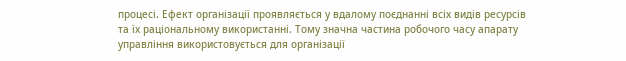процесі. Ефект організації проявляється у вдалому поєднанні всіх видів ресурсів та їх раціональному використанні. Тому значна частина робочого часу апарату управління використовується для організації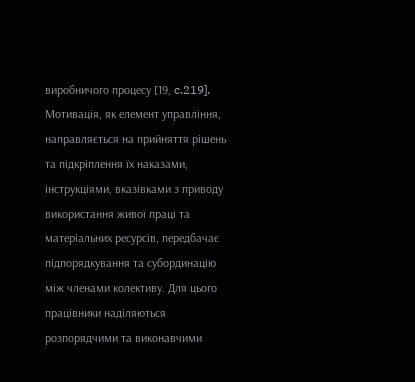виробничого процесу [19, c.219].
Мотивація, як елемент управління, направляється на прийняття рішень та підкріплення їх наказами, інструкціями, вказівками з приводу використання живої праці та матеріальних ресурсів, передбачає підпорядкування та субординацію між членами колективу. Для цього працівники наділяються розпорядчими та виконавчими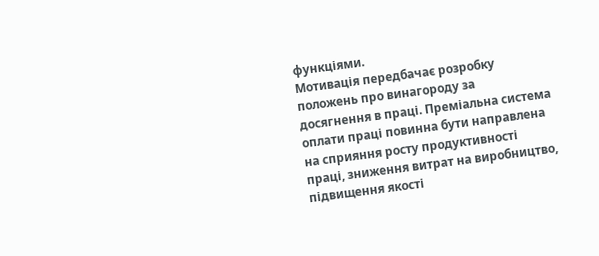функціями.
Мотивація передбачає розробку положень про винагороду за досягнення в праці. Преміальна система оплати праці повинна бути направлена на сприяння росту продуктивності праці, зниження витрат на виробництво, підвищення якості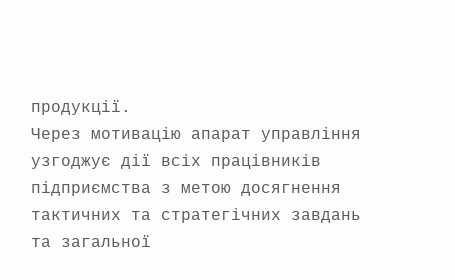продукції.
Через мотивацію апарат управління узгоджує дії всіх працівників підприємства з метою досягнення тактичних та стратегічних завдань та загальної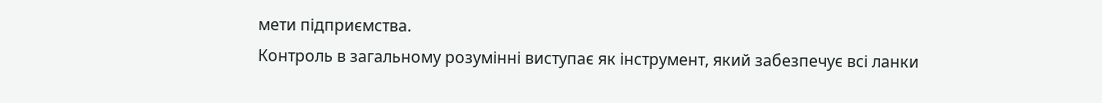мети підприємства.
Контроль в загальному розумінні виступає як інструмент, який забезпечує всі ланки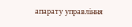апарату управління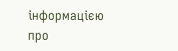інформацією про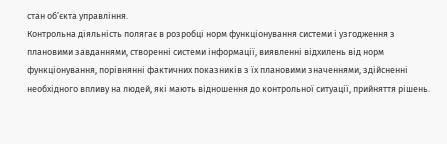стан об’єкта управління.
Контрольна діяльність полягає в розробці норм функціонування системи і узгодження з плановими завданнями, створенні системи інформації, виявленні відхилень від норм функціонування, порівнянні фактичних показників з їх плановими значеннями, здійсненні необхідного впливу на людей, які мають відношення до контрольної ситуації, прийняття рішень.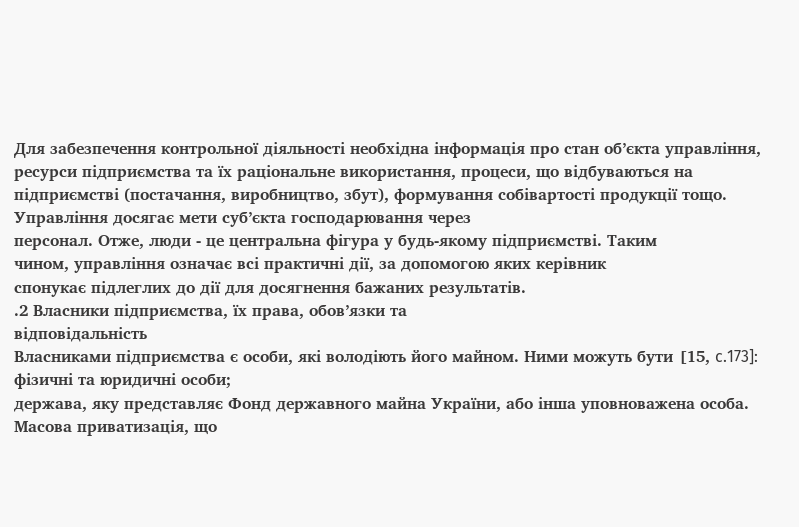Для забезпечення контрольної діяльності необхідна інформація про стан об’єкта управління, ресурси підприємства та їх раціональне використання, процеси, що відбуваються на підприємстві (постачання, виробництво, збут), формування собівартості продукції тощо.
Управління досягає мети суб’єкта господарювання через
персонал. Отже, люди - це центральна фігура у будь-якому підприємстві. Таким
чином, управління означає всі практичні дії, за допомогою яких керівник
спонукає підлеглих до дії для досягнення бажаних результатів.
.2 Власники підприємства, їх права, обов’язки та
відповідальність
Власниками підприємства є особи, які володіють його майном. Ними можуть бути [15, c.173]:
фізичні та юридичні особи;
держава, яку представляє Фонд державного майна України, або інша уповноважена особа.
Масова приватизація, що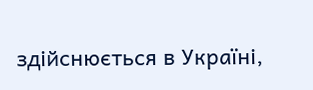здійснюється в Україні,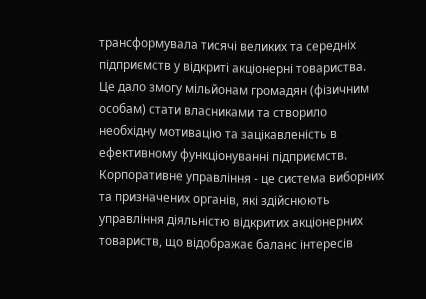трансформувала тисячі великих та середніх підприємств у відкриті акціонерні товариства. Це дало змогу мільйонам громадян (фізичним особам) стати власниками та створило необхідну мотивацію та зацікавленість в ефективному функціонуванні підприємств.
Корпоративне управління - це система виборних та призначених органів, які здійснюють управління діяльністю відкритих акціонерних товариств, що відображає баланс інтересів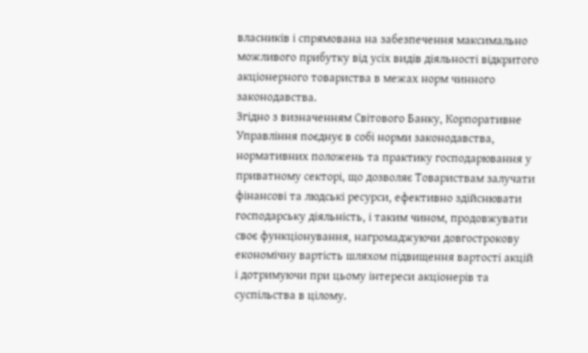власників і спрямована на забезпечення максимально можливого прибутку від усіх видів діяльності відкритого акціонерного товариства в межах норм чинного законодавства.
Згідно з визначенням Світового Банку, Корпоративне Управління поєднує в собі норми законодавства, нормативних положень та практику господарювання у приватному секторі, що дозволяє Товариствам залучати фінансові та людські ресурси, ефективно здійснювати господарську діяльність, і таким чином, продовжувати своє функціонування, нагромаджуючи довгострокову економічну вартість шляхом підвищення вартості акцій і дотримуючи при цьому інтереси акціонерів та суспільства в цілому.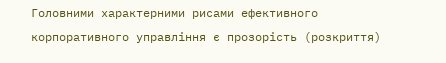Головними характерними рисами ефективного корпоративного управління є прозорість (розкриття)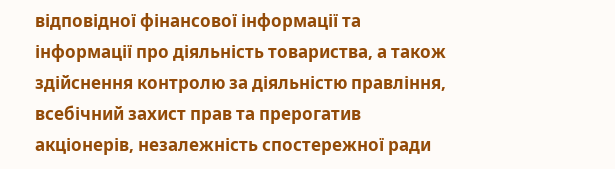відповідної фінансової інформації та інформації про діяльність товариства, а також здійснення контролю за діяльністю правління, всебічний захист прав та прерогатив акціонерів, незалежність спостережної ради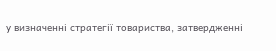у визначенні стратегії товариства, затвердженні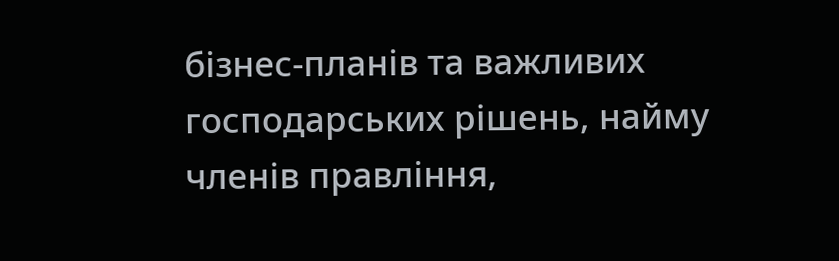бізнес-планів та важливих господарських рішень, найму членів правління,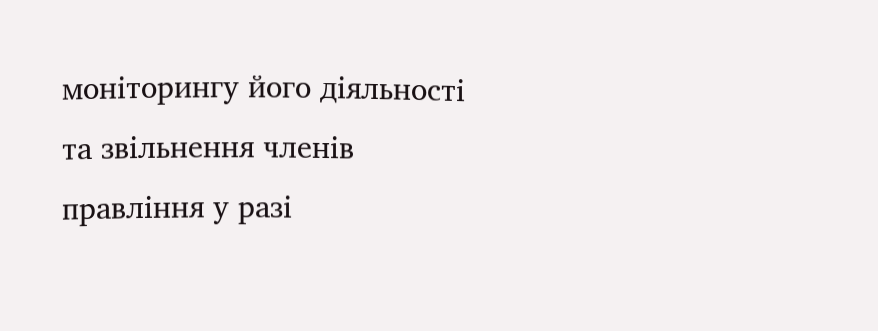моніторингу його діяльності та звільнення членів правління у разі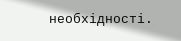необхідності.